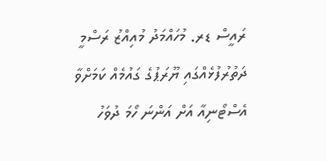ރައީސް ޑރ. މުހައްމަދު މުއިއްޒު ރަސްމީ ދަތުރުފުޅެއްގައި ޔޫރަޕުގެ ގައުމެއް ކަމަށްވާ އެސްޓޯނިއާ އަށް އަންނަ ހޯމަ ދުވަހު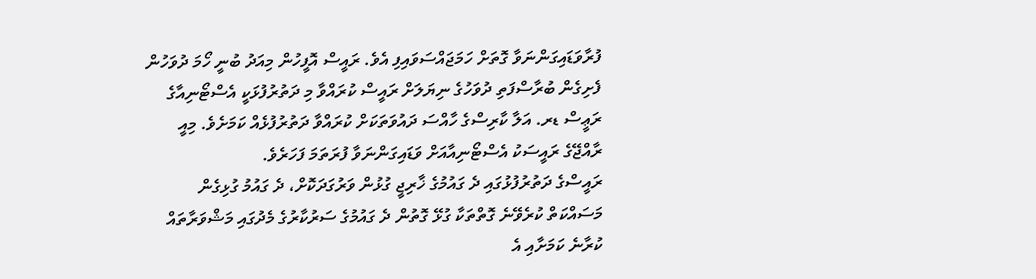ފުރާވަޑައިގަންނަވާ ގޮތަށް ހަމަޖައްސަވައިފި އެވެ. ރައީސް އޮފީހުން މިއަދު ބުނީ ހޯމަ ދުވަހުން ފެށިގެން ބުރާސްފަތި ދުވަހުގެ ނިޔަލަށް ރައީސް ކުރައްވާ މި ދަތުރުފުޅަކީ އެސްޓޯނިއާގެ ރަޢީސް ޑރ. އަލާ ކާރިސްގެ ހާއްސަ ދައުވަތަކަށް ކުރައްވާ ދަތުރުފުޅެއް ކަމަށެވެ. މިއީ ރާއްޖޭގެ ރައީސަކު އެސްޓޯނިއާއަށް ވަޑައިގަންނަވާ ފުރަތަމަ ފަހަރެވެ.
ރައީސްގެ ދަތުރުފުޅުގައި ދެ ގައުމުގެ ޚާރިޖީ ގުޅުން ވަރުގަދަކޮށް، ދެ ގައުމު ގުޅިގެން މަސައްކަތް ކުރެވޭނެ ގޮތްތަކާ ގުޅޭ ގޮތުން ދެ ގައުމުގެ ސަރުކާރުގެ މެދުގައި މަޝްވަރާތައް ކުރާނެ ކަމަށާއި އެ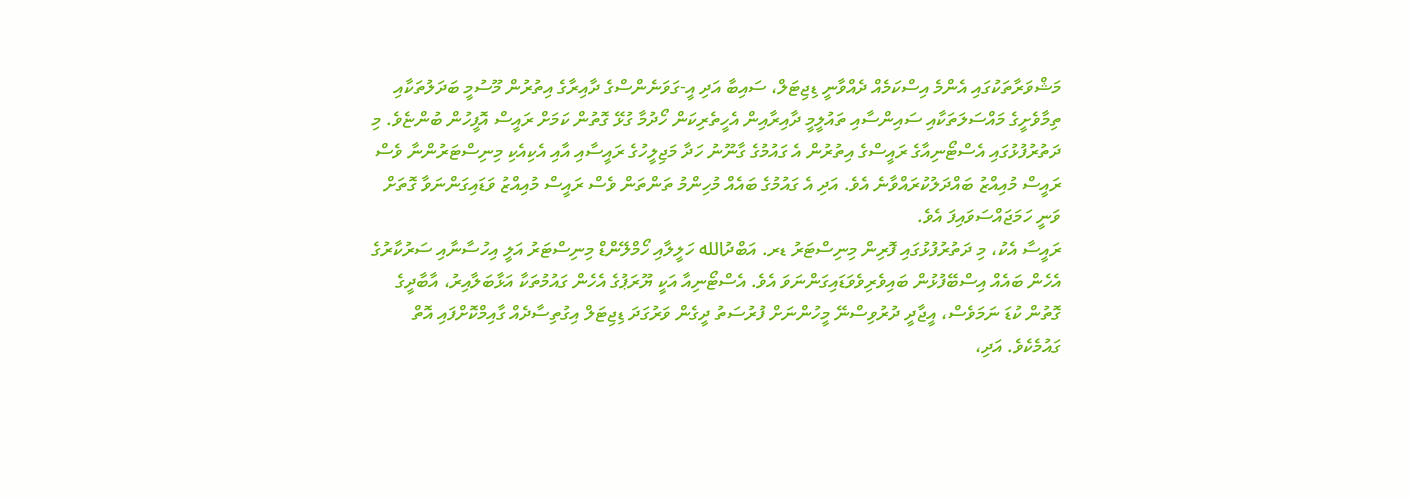މަޝްވަރާތަކުގައި އެންމެ އިސްކަމެއް ދެއްވާނީ ޑިޖިޓަލް، ސައިބާ އަދި އީ-ގަވަނެންސްގެ ދާއިރާގެ އިތުރުން މޫސުމީ ބަދަލުތަކާއި ތިމާވެށީގެ މައްސަލަތަކާއި ސައިންސާއި ތައުލީމީ ދާއިރާއިން އެހީތެރިކަން ހޯދުމާ ގުޅޭ ގޮތުން ކަމަށް ރައީސް އޮފީހުން ބުންޏެވެ. މި ދަތުރުފުޅުގައި އެސްޓޯނިއާގެ ރައީސްގެ އިތުރުން އެ ގައުމުގެ ގާނޫނު ހަދާ މަޖިލީހުގެ ރައީސާއި އާއި އެކިއެކި މިނިސްޓަރުންނާ ވެސް ރައީސް މުއިއްޒު ބައްދަލުކުރައްވާނެ އެވެ. އަދި އެ ގައުމުގެ ބައެއް މުހިންމު ތަންތަން ވެސް ރައީސް މުއިއްޒު ވަޑައިގަންނަވާ ގޮތަށް ވަނީ ހަމަޖައްސަވައިފަ އެވެ.
ރައީސާ އެކު، މި ދަތުރުފުޅުގައި ފޮރިން މިނިސްޓަރު ޑރ. އަބްދުالله ހަލީލާއި ހޯމްލޭންޑް މިނިސްޓަރު އަލީ އިހުސާނާއި ސަރުކާރުގެ އެހެން ބައެއް އިސްބޭފުޅުން ބައިވެރިވެވަޑައިގަންނަވަ އެވެ. އެސްޓޯނިއާ އަކީ ޔޫރަޕުގެ އެހެން ގައުމުތަކާ އަޅާބަލާއިރު، އާބާދީގެ ގޮތުން ކުޑަ ނަމަވެސް، އީޖާދީ ދުރުވިސްނޭ މީހުންނަށް ފުރުސަތު ދީގެން ވަރުގަދަ ޑިޖިޓަލް އިގުތިސާދެއް ގާއިމްކޮށްފައި އޮތް ގައުމެކެވެ. އަދި،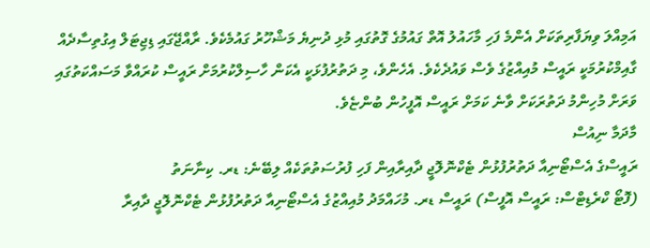އަމިއްލަ ވިޔަފާރިތަކަށް އެންމެ ފަހި މާހައުލު އޮތް ގައުމުގެ ގޮތުގައި މުޅި ދުނިޔެ މަޝްހޫރު ގައުމެކެވެ. ރާއްޖޭގައި ޑިޖިޓަލް އިގުތިސާދެއް ގާއިމްކުރުމަކީ ރައީސް މުއިއްޒުގެ ވެސް ވައުދެކެވެ. އެހެންވެ، މި ދަތުރުފުޅަކީ އެކަން ހާސިލްކުރުމަށް ރައީސް ކުރައްވާ މަސައްކަތުގައި ވަރަށް މުހިންމު ދަތުރަކަށް ވާނެ ކަމަށް ރައީސް އޮފީހުން ބުންޏެވެ.
މާދަމާ ނިއުސް
ރައީސްގެ އެސްޓޯނިއާ ދަތުރުފުޅުން ޓެކްނޮލޮޖީ ދާއިރާއިން ފަހި ފުރުސަތުތަކެއް ލިބޭނެ: ޑރ. ކިނާނަތު
(ފޮޓޯ ކްރެޑިޓްސް: ރައީސް އޮފީސް) ރައީސް ޑރ. މުހައްމަދު މުއިއްޒުގެ އެސްޓޯނިއާ ދަތުރުފުޅުން ޓެކްނޮލޮޖީ ދާއިރާ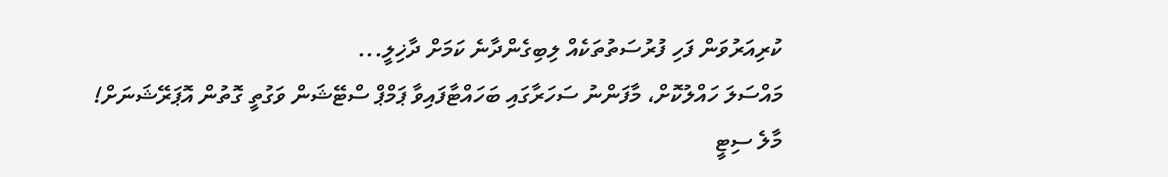ކުރިއަރުވަން ފަހި ފުރުސަތުތަކެއް ލިބިގެންދާނެ ކަމަށް ދާޚިލީ...
މައްސަލަ ހައްލުކޮށް، މާފަންނު ސަހަރާގައި ބަހައްޓާފައިވާ ޕަމްޕް ސްޓޭޝަން ވަގުތީ ގޮތުން އޮޕަރޭޝަނަށް!
މާލެ ސިޓީ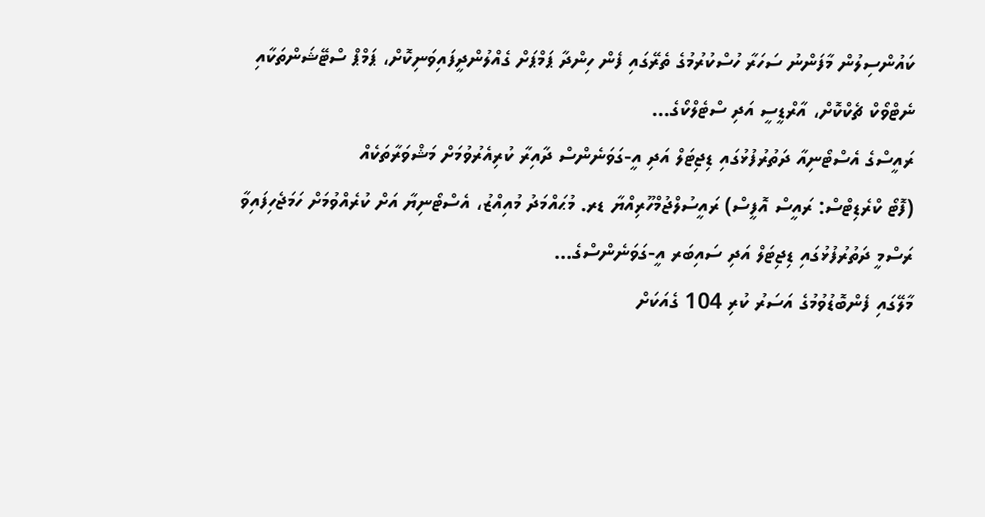ކައުންސިލުން މާފަންނު ސަހަރާ ހުސްކުރުމުގެ ތެރޭގައި ފެން ހިންދާ ޕަމްޕަށް ގެއްލުންދީފައިވަނިކޮށް، ޕަމްޕް ސްޓޭޝަންތަކާއި ނެޓްވޯކް ޗެކްކޮށް، އާރްޑީސީ އަދި ސްޓެލްކޯގެ...
ރައީސްގެ އެސްޓޯނިއާ ދަތުރުފުޅުގައި ޑިޖިޓަލް އަދި އީ-ގަވަނެންސް ދާއިރާ ކުރިއެރުވުމަށް މަޝްވަރާތަކެއް
(ފޮޓޯ ކްރެޑިޓްސް: ރައީސް އޮފީސް) ރައީސުލްޖުމްހޫރިއްޔާ ޑރ. މުޙައްމަދު މުއިއްޒު، އެސްޓޯނިޔާ އަށް ކުރެއްވުމަށް ހަމަޖެހިފައިވާ ރަސްމީ ދަތުރުފުޅުގައި ޑިޖިޓަލް އަދި ސައިބަރ އީ-ގަވަނެންސްގެ...
މާލޭގައި ފެންބޮޑުވުމުގެ އަސަރު ކުރި 104 ގެއަކަށް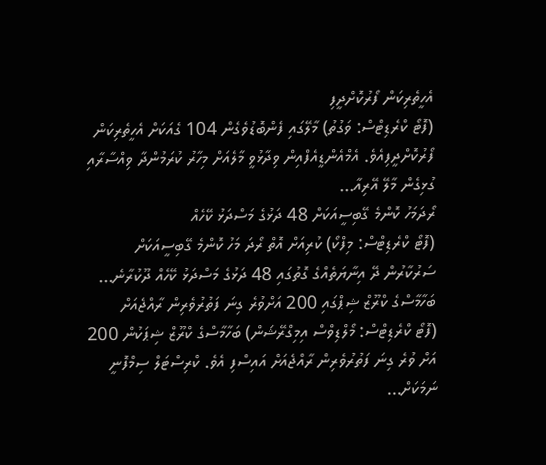އެހީތެރިކަން ފޯރުކޮށްދީފި
(ފޮޓޯ ކްރެޑިޓްސް: ވަގުތު) މާލޭގައި ފެންބޮޑުވެގެން 104 ގެއަކަށް އެހީތެރިކަން ފޯރުކޮށްދީފިއެވެ. އެމްއެންޑީއެފްއިން ވިދާޅުވީ މާލެއަށް މިހާރު ކުރަމުންދާ ވިއްސާރާއި ގުޅިގެން މާލޭ އޭރިއާ...
ރޯދަމަހު ކޮންމެ ގޭބިސީއަކަށް 48 ދަޅުގެ މަސްދަޅު ކޭހެއް
(ފޮޓޯ ކްރެޑިޓްސް: މިފްކޯ) ކުރިއަށް އޮތް ރޯދަ މަހު ކޮންމެ ގޭބިސީއަކަށް ސަރުކާރުން ދޭ އިނާޔަތެއްގެ ގޮތުގައި 48 ދަޅުގެ މަސްދަޅު ކޭހެއް ދޫކުރާނެ...
ބަހާމާސްގެ ކްރޫޒް ޝިޕްގައި 200 އަށްވުރެ ގިނަ ފަތުރުވެރިން ރާއްޖެއަށް
(ފޮޓޯ ކްރެޑިޓްސް: މޯލްޑިވްސް އިމިގްރޭޝަން) ބަހާމާސްގެ ކްރޫޒް ޝިޕަކުން 200 އަށް ވުރެ ގިނަ ފަތުރުވެރިން ރާއްޖެއަށް އައިސްފި އެވެ. ކްރިސްޓަލް ސިމްފޮނީ ނަމަކަށް...